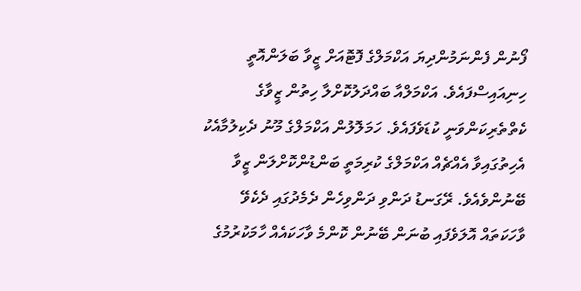ފޯނުން ފެންނަމުންދިޔަ އަކްމަލްގެ ފޮޓޮއަށް ޒީވާ ބަލަންއޮތީ ހިނިއައިސްފައެވެ. އަކްމަލްއާ ބައްދަލުކޮށްލާ ހިތުން ޒީވާގެ ކެތްތެރިކަންވަނީ ކުޑަވެފައެވެ. ހަމަލޮލުން އަކްމަލްގެ މޫނު ދެކިލުމާއެކު އެހިތުގައިވާ އެއްޗެއް އަކްމަލްގެ ކުރިމަތީ ބަންޑުންކޮށްލަން ޒީވާ ބޭނުންވެއެވެ. ރޭގަނޑު ދަންވި ދަންވިހެން ދެމެދުގައި ދެކެވޭ ވާހަކަތައް އޮލަވެފައި ބުނަން ބޭނުން ކޮންމެ ވާހަކައެއް ހާމަކުރުމުގެ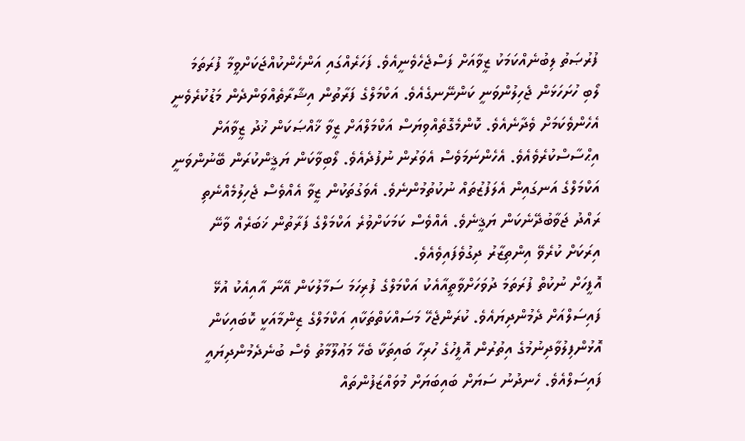ފުރުޞަތު ލިބުނެއްކަމަކު ޒީވާއަށް ފަސްޖެހެވެނީއެވެ. ފަހަރެއްގައި އަންހެންކުއްޖަކަށްވީމާ ފުރަތަމަ ލޯބި ހުށަހަޅަން ޖެހިލުންވަނީ ކަންނޭނގެއެވެ. އަކްމަލްގެ ފަރާތުން އިޝާރާތެއްވަންދެން މަޑުކުރެވެނީ އެހެންވެކަމަށް ވެދާނެއެވެ. ކޮންމެގޮތެއްވިޔަސް އަކްމަލްއަށް ޒީވާ ޚާއްޞަކަން ޚުދު ޒީވާއަށް އިޙްސާސްކުރެވެއެވެ. އެހެންނަމަވެސް އެވަރުން ނުފުދެއެވެ. ލޯބިވާކަން ޔަޤީންކުރަން ބޭނުންވަނީ އަކްމަލްގެ އަނގައިން އެލަފުޒުތައް ނުކުތުމުންނެވެ. އެވަގުތަކުން ޒީވާ އެއްވެސް ޖެހިލުމެއްނެތި ރައްދު ޖަވާބުދޭނެކަން ޔަޤީނެވެ. އެއްވެސް ކަމަކަށްވުރެ އަކްމަލްގެ ފަރާތުން ޚަބަރެއް ވާނޭ އިރަކަށް ކުރެވޭ އިންތިޒާރު ދިގުވެފައިވެއެވެ.
އޮފީހަށް ނުކުތް ފުރަތަމަ ދުވަހަށްވާތީއާއެކު އަކްމަލްގެ ފުރިހަމަ ސަމާލުކަން އޭނާ އާއިއެކު އުޅޭ ފައިސަލްއަށް ދެމުންދިޔައެވެ. ކުރަންޖެހޭ މަސައްކަތްތަކާއި އަކްމަލްގެ ޒިންމާއަކީ ކޮބައިކަން އޮޅުންފިލުވާދިނުމުގެ އިތުރުން އޮފީހުގެ ހުރިހާ ބައިތަކާ ބެހޭ މަޢުލޫމާތު ވެސް ބުނެދެމުންދިޔައީ ފައިސަލްއެވެ. ހެނދުނު ސަޔަށް ބައިބަޔަށް މުވައްޒަފުންތައް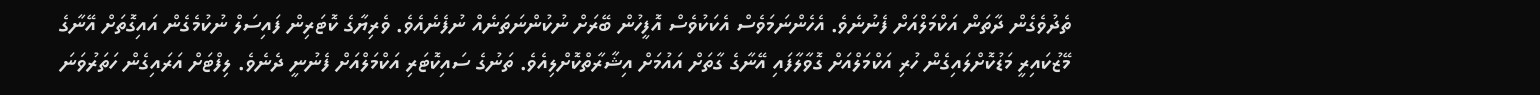ތެދުވެގެން ދާތަން އަކްމަލްއަށް ފެނުނެވެ. އެހެންނަމަވެސް އެކަކުވެސް އޮފީހުން ބޭރަށް ނުކުންނަތަނެއް ނުފެނެއެވެ. ވެރިޔާގެ ކޮޓަރިން ފައިސަލް ނުކުމެގެން އައިގޮތަށް އޭނާގެ މޭޒުކައިރީ މަޑުކޮށްލައިގެން ހުރި އަކްމަލްއަށް ގޮވާލާފައި އޭނާގެ ގާތަށް އައުމަށް އިޝާރާތްކޮށްލިއެވެ. ތަނުގެ ސައިކޮޓަރި އަކްމަލްއަށް ފެނުނީ ދެނެވެ. ލިފްޓަށް އަރައިގެން ހަތަރުވަނަ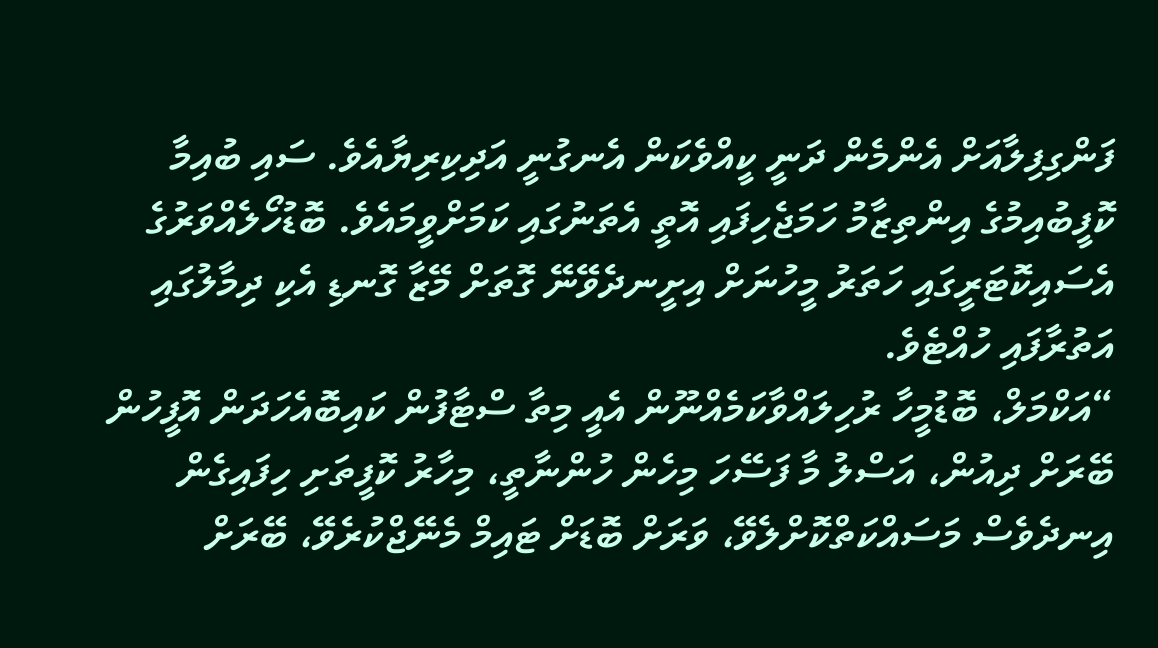ފަންގިފިލާއަށް އެންމެން ދަނީ ކީއްވެކަން އެނގުނީ އަދިކިރިޔާއެވެ. ސައި ބުއިމާ ކޮފީބުއިމުގެ އިންތިޒާމު ހަމަޖެހިފައި އޮތީ އެތަނުގައި ކަމަށްވީމައެވެ. ބޮޑުހޯލެއްވަރުގެ އެސައިކޮޓަރީގައި ހަތަރު މީހުނަށް އިށީނދެވޭނޭ ގޮތަށް މޭޒާ ގޮނޑި އެކި ދިމާލުގައި އަތުރާފައި ހުއްޓެވެ.
“އަކްމަލް، ބޮޑުމީހާ ރުހިލައްވާކަމެއްނޫން އެއީ މިތާ ސްޓާފުން ކައިބޮއެހަދަން އޮފީހުން ބޭރަށް ދިއުން، އަސްލު މާ ފަސޭހަ މިހެން ހުންނާތީ، މިހާރު ކޮފީތަށި ހިފައިގެން އިނދެވެސް މަސައްކަތްކޮށްލެވޭ، ވަރަށް ބޮޑަށް ޓައިމް މެނޭޖްކުރެވޭ، ބޭރަށް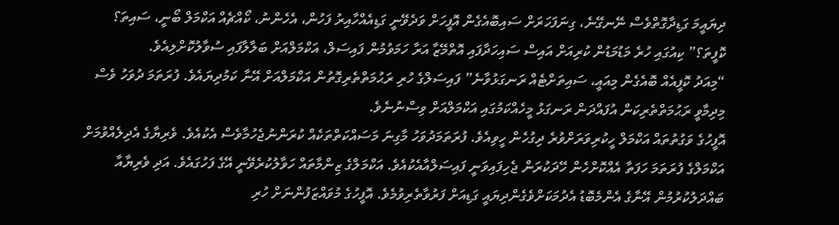ދިޔައީމަ ގަޑިދާގޮތްވެސް ނޭނގޭނެ، ގިނަފަހަރަށް ސައިބޮއެގެން އޮފީހަށް ވަދެވޭނީ ގަޑިއެއްހާއިރު ފަހުން، އެހެންނު، ކޯއްޗެއް އަކްމަލް ބޯނީ، ސައިތަ؟ ކޮފީތަ؟” ކިއުގައި ހުރެ މަޑުމަޑުން ކުރިއަށް އައިސް ސައިހަދާފައި އޮތްމޭޒާ އަރާ ހަމަވުމުން ފައިސަލް، އަކްމަލްއަށް ބަލާލާފައި ސުވާލުކޮށްލިއެވެ.
“މިއަދު ކޮފީއެއް ބޮއެގެން މިއައީ، ސައިތަށްޓެއް ރަނގަޅުވާނެ” ފައިސަލްގެ ހުރި ރަޙުމަތްތެރިގޮތުން އަކްމަލްއަށް އޭނާ ކަމުދިޔައެވެ. ފުރަތަމަ ދުވަހު ވެސް މިދިމާވީ ރަޙުމަތްތެރިކަން އުފައްދަން ރަނގަޅު މީހެއްކަމުގައި އަކްމަލްއަށް ވިސްނުނެވެ.
އޮފީހުގެ ވަގުތުތައް އަކްމަލް ހީކުރިވަރަށްވުރެ ދިގުހެން ހީވިއެވެ. ފުރަތަމަދުވަހު މާގިނަ މަސައްކަތްތަކެއް ކުރަންނުޖެހުމާވެސް އެކުއެވެ. ވެރިޔާގެ އެދިލެއްވުމަށް އަކްމަލްގެ ފުރަތަމަ ހަފަތާ އެއްކޮށްހެން ހޭދަކުރަން ޖެހިފައިވަނީ ފައިސަލްއާއެކުއެވެ. އަކްމަލްގެ ޒިންމާތައް ހަވާލުކުރެވޭނީ އޭގެ ފަހުގައެވެ. އަދި ވެރިޔާއާ ބައްދަލުކުރުމުން އޭނާގެ އެންމެބޮޑު އެދުމަކަށްވެގެންދިޔައީ ގަޑިއަށް ފަރުވާތެރިވުމެވެ. އޮފީހުގެ މުވައްޒަފުންނަށް ހުރި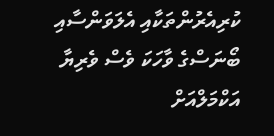ކުރިއެރުންތަކާއި އެލަވަންސާއި ބޯނަސްގެ ވާހަކަ ވެސް ވެރިޔާ އަކްމަލްއަށް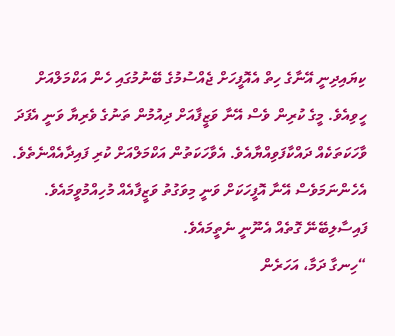ކިޔައިދިނީ އޭނާގެ ހިތް އެއޮފީހަށް ޖެއްސުމުގެ ބޭނުމުގައި ހެން އަކްމަލްއަށް ހީވިއެވެ. މީގެ ކުރިން ވެސް އޭނާ ވަޒީފާއަށް ދިއުމުން ތަނުގެ ވެރިޔާ ވަނީ އެފަދަ ވާހަކަތަކެއް ދައްކާފަވިއްޔާއެވެ. އެވާހަކަތުން އަކްމަލްއަށް ކުރި ފައިދާއެއްނެތެވެ. އެހެންނަމަވެސް އޭނާ އޮފީހަކަށް ވަނީ މިވަގުތު ވަޒީފާއެއް މުހިއްމުވީމައެވެ. ފައިސާލިބޭނޭ ގޮތެއް އެނޫނީ ނެތީމައެވެ.
“ހިނގާ ދަމާ، އަހަރެން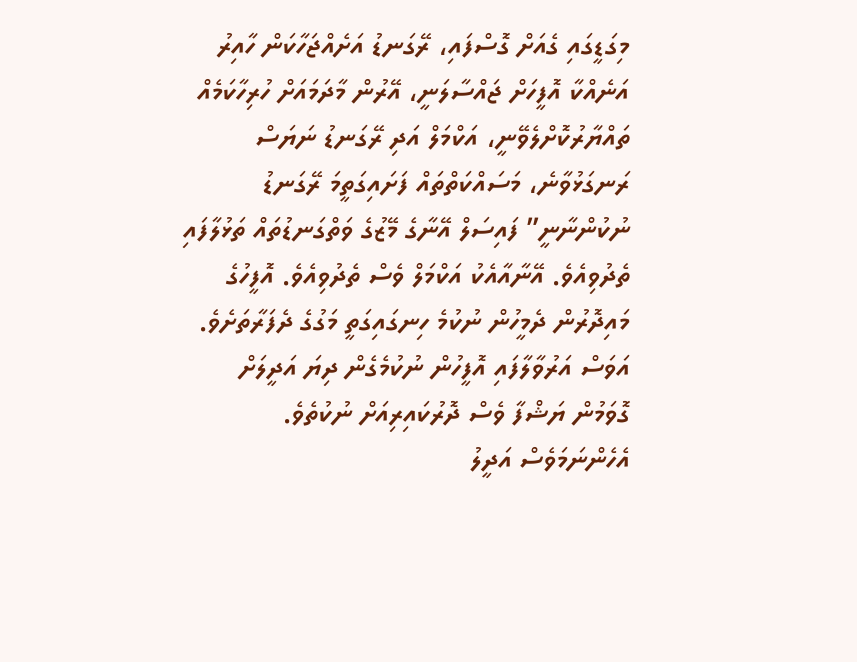މިގަޑީގައި ގެއަށް ގޮސްފައި، ރޭގަނޑު އަށެއްޖަހާކަން ހާއިރު އަނެއްކާ އޮފީހަށް ޖައްސާލަނީ، އޭރުން މާދަމައަށް ހުރިހާކަމެއް ތައްޔާރުކޮށްލެވޭނީ، އަކްމަލް އަދި ރޭގަނޑު ނަޔަސް ރަނގަޅުވާނެ، މަސައްކަތްތައް ފަށައިގަތީމަ ރޭގަނޑު ނުކުންނާނީ” ފައިސަލް އޭނާގެ މޭޒުގެ ވަތްގަނޑުތައް ތަޅުލާފައި ތެދުވިއެވެ. އޭނާއާއެކު އަކްމަލް ވެސް ތެދުވިއެވެ. އޮފީހުގެ މައިދޮރުން ދެމީހުން ނުކުމެ ހިނގައިގަތީ މަގުގެ ދެފަރާތަށެވެ.
އަވަސް އަރުވާލާފައި އޮފީހުން ނުކުމެގެން ދިޔަ އަދީލަށް ގޮވަމުން ޔަޝްފާ ވެސް ދޮރުކައިރިއަށް ނުކުތެވެ. އެހެންނަމަވެސް އަދީލު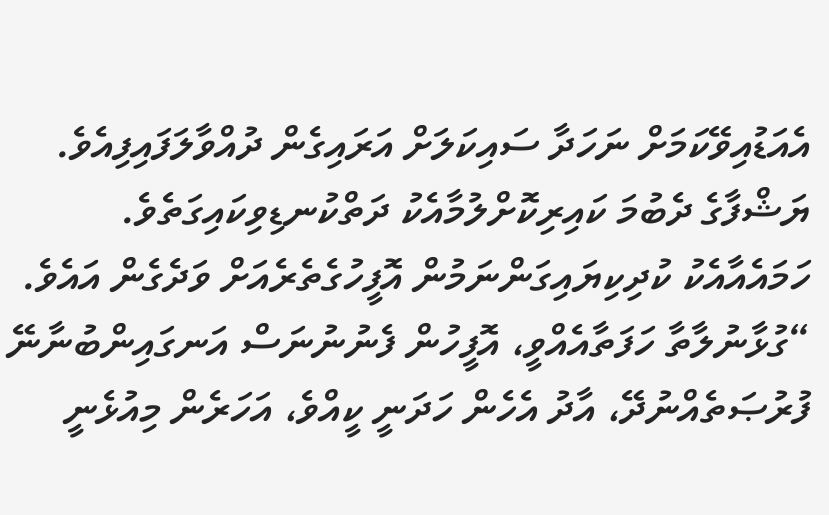އެއަޑުއިވޭކަމަށް ނަހަދާ ސައިކަލަށް އަރައިގެން ދުއްވާލަފައިފިއެވެ. ޔަޝްފާގެ ދެބުމަ ކައިރިކޮށްލުމާއެކު ދަތްކުނޑިވިކައިގަތެވެ. ހަމައެއާއެކު ކުދިކިޔައިގަންނަމުން އޮފީހުގެތެރެއަށް ވަދެގެން އައެވެ.
“ގުޅާނުލާތާ ހަފަތާއެއްވީ، އޮފީހުން ފެނުނުނަސް އަނގައިންބުނާނޭ ފުރުޞަތެއްނުދޭ، އާދު އެހެން ހަދަނީ ކީއްވެ، އަހަރެން މިއުޅެނީ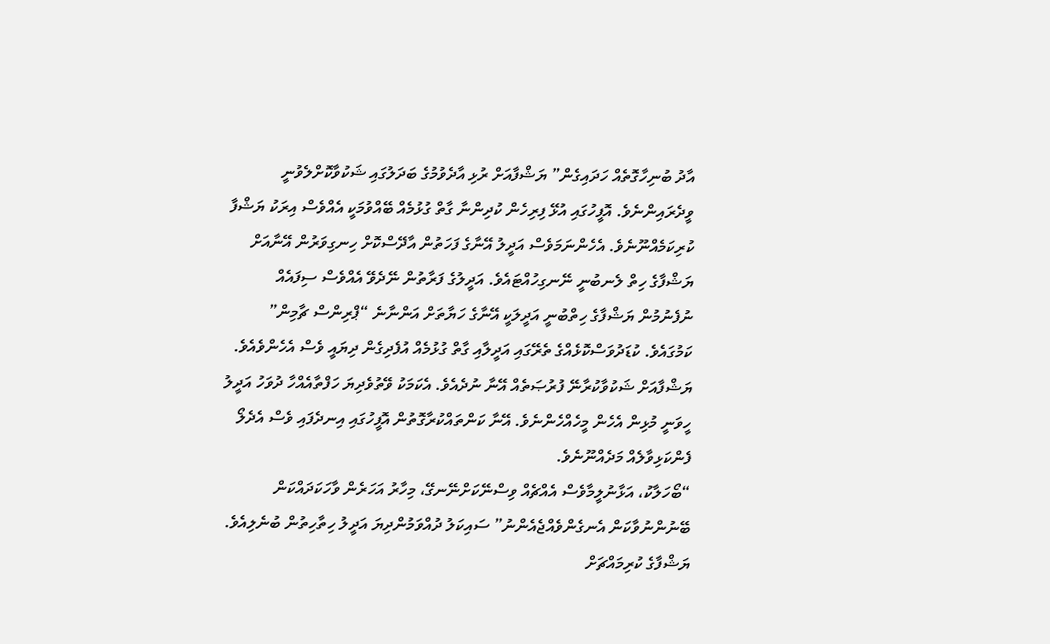އާދު ބުނިހާގޮތެއް ހަދައިގެން” ޔަޝްފާއަށް ރުޅި އާދެވުމުގެ ބަދަލުގައި ޝަކުވާކޮށްލެވުނީ ވީދެރައިންނެވެ. އޮފީހުގައި އުޅޭ ފިރިހެން ކުދިންނާ ގާތް ގުޅުމެއް ބޭއްވުމަކީ އެއްވެސް އިރަކު ޔަޝްފާ ކުރިކަމެއްނޫނެވެ. އެހެންނަމަވެސް އަދީލު އޭނާގެ ފަހަތުން އާދޭސްކޮށް ހިނގިވަރުން އޭނާއަށް ޔަޝްފާގެ ހިތް ލެނބުނީ ނޭނގިހުއްޓައެވެ. އަދީލުގެ ފަރާތުން ނޭދެވޭ އެއްވެސް ސިފައެއް ނުފެނުމުން ޔަޝްފާގެ ހިތްބުނީ އަދީލަކީ އޭނާގެ ހަޔާތަށް އަންނާނެ “ޕްރިންސް ޗާމިން” ކަމުގައެވެ. ކުޑަދުވަސްކޮޅެއްގެ ތެރޭގައި އަދީލާއި ގާތް ގުޅުމެއް އުފެދިގެން ދިޔައީ ވެސް އެހެންވެއެވެ. ޔަޝްފާއަށް ޝަކުވާކުރާނޭ ފުރުޞަތެއް އޭނާ ނުދެއެވެ. އެކަމަކު ވޭތުވެދިޔަ ހަފްތާއެއްހާ ދުވަހު އަދީލު ހީވަނީ މުޅިން އެހެން މީހެއްހެންނެވެ. އޭނާ ކަންތައްކުރާގޮތުން އޮފީހުގައި އިނދެފައި ވެސް އެދެލޯ ފެންކަޅިވާލެއް މަދެއްނޫނެވެ.
“ބޯހަލާކު، އަޅާނުލީމާވެސް އެއްޗެއް ވިސްނޭކަށްނޭނގޭ، މިހާރު އަހަރެން ވާހަކަދައްކަން ބޭނުންނުވާކަން އެނގެންވެއްޖެއެންނު” ސައިކަލު ދުއްވަމުންދިޔަ އަދީލު ހިތާހިތުން ބުނެލިއެވެ. ޔަޝްފާގެ ކުރިމައްޗަށް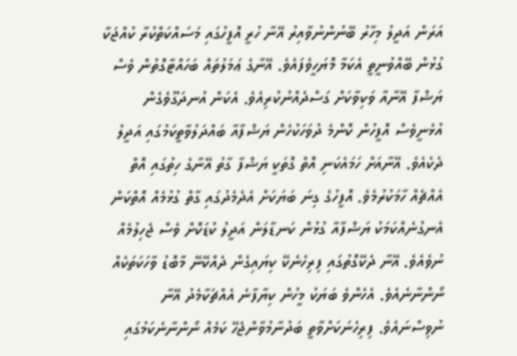އަރަން އަދީލު މިހާރު ބޭނުންނުވާއިރު އޭނާ ހުރީ އޮފީހުގައި މަސައްކަތްކުރާ ކުއްޖަކާ ގުޅުން ބޭއްވުނީތީ އެކަމާ މޮޔަހީވެފައެވެ. އޭނާގެ ޢަމަލުތައް ބަހައްޓާގޮތުން ވެސް ޔަޝްފާ އޭނާއާ ވަކިވާކަށް ގަސްދެއްނުކުރިއެވެ. އެކަން އުނދަގޫވެގެން އުޅެނީވެސް އޮފީހުން ކޮންމެ ދުވަހަކުހެން ޔަޝްފާއާ ބައްދަލުވާތީކަމުގައި އަދީލު ދެކެއެވެ. އޭނާއަށް ހަމައެކަނި އޮތް ގޮތަކީ ޔަޝްފާ ގާތު އޭނާގެ ހިތުގައި އޮތް އެއްޗެއް ހާމަކުރުމެވެ. އޮފީހުގެ ގިނަ ބަޔަކަށް އެދެމެދުގައި ގާތް ގުޅުމެއް އޮތްކަން އެނގުނެއްކަމަކު ޔަޝްފާއާ ގުޅުން ކަނޑާލަން އަދީލު ކުޑަކޮށް ވެސް ޖެހިލުމެއް ނުވެއެވެ. އޭނާ ދެކޭގޮތުގައި ފިރިހެނެކޭ ކިޔައިގެން ދެއްކޭނޭ މާބޮޑު ވާހަކަތަކެއް ނޯންނާނެއެވެ. އެހެންވެ ބަޔަކު މީހުން ކިޔާފާނެ އެއްޗަކާމެދު އޭނާ ނުވިސްނައެވެ. ފިރިހެނަކަށްވާތީ ބަދުނާމުވާންޖެހޭ ކަމެއް ނޯންނާނެކަމުގައި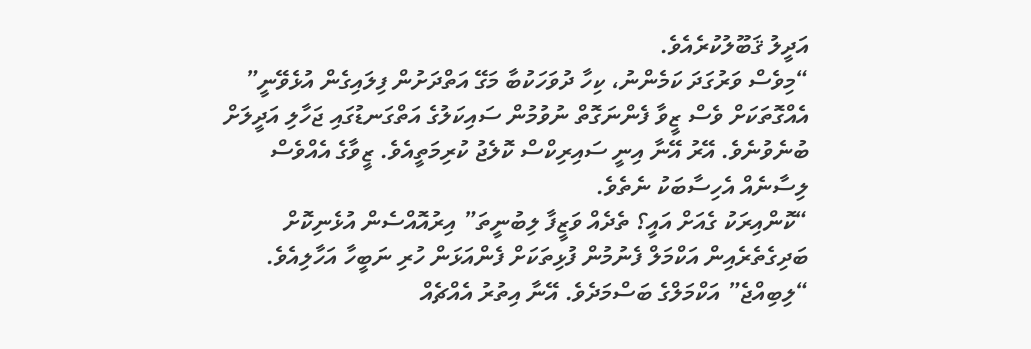އަދީލު ޤަބޫލުކުރެއެވެ.
“މިވެސް ވަރުގަދަ ކަމެންނު، ކިހާ ދުވަހަކުބާ މަގޭ އަތްދަށުން ފިލައިގެން އުޅެވޭނީ” އެއްގޮތަކަށް ވެސް ޒީވާ ފެންނަގޮތް ނުވުމުން ސައިކަލުގެ އަތްގަނޑުގައި ޖަހާލި އަދީލަށް ބުނެވުނެވެ. އޭރު އޭނާ އިނީ ސައިރިކްސް ކޮލެޖު ކުރިމަތީއެވެ. ޒީވާގެ އެއްވެސް ލިސާނެއް އެހިސާބަކު ނެތެވެ.
“ކޮންއިރަކު ގެއަށް އައީ؟ ތެދެއް ވަޒީފާ ލިބުނީތަ” އިރުއޮއްސެން އުޅެނިކޮށް ބަދިގެތެރެއިން އަކްމަލް ފެނުމުން ފުޅިތަކަށް ފެންއަޅަން ހުރި ނަބީހާ އަހާލިއެވެ.
“ލިބިއްޖެ” އަކްމަލްގެ ބަސްމަދެވެ. އޭނާ އިތުރު އެއްޗެއް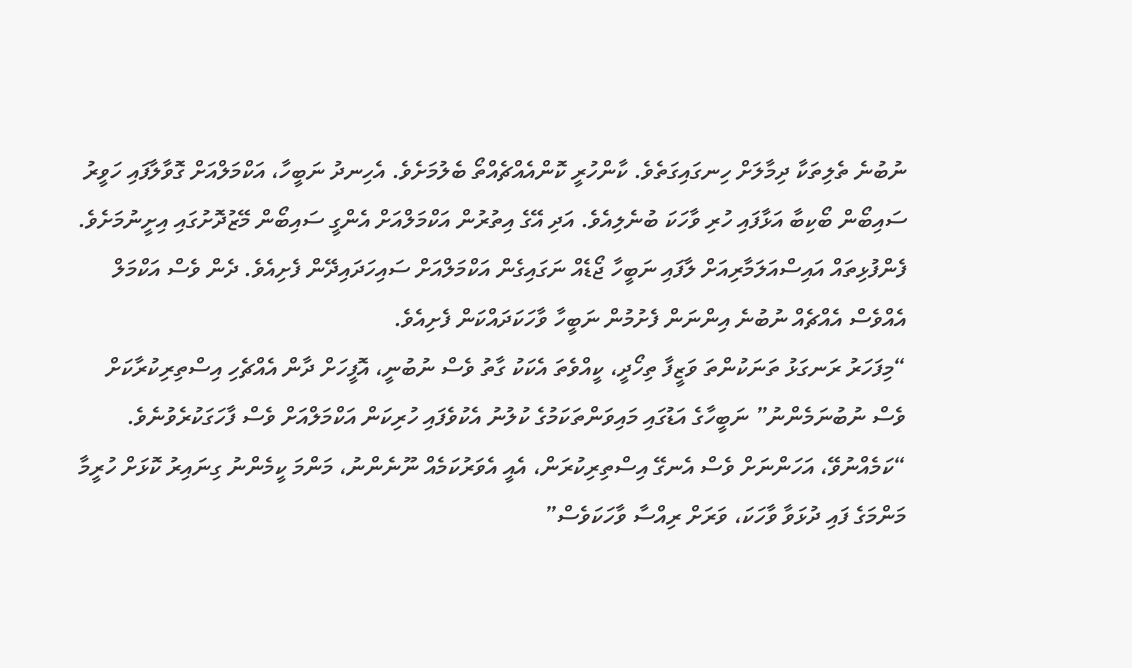ނުބުނެ ތެލިތަކާ ދިމާލަށް ހިނގައިގަތެވެ. ކާންހުރީ ކޮންއެއްޗެއްތޯ ބެލުމަށެވެ. އެހިނދު ނަބީހާ، އަކްމަލްއަށް ގޮވާލާފައި ހަވީރު ސައިބޯން ބޯކިބާ އަޅާފައި ހުރި ވާހަކަ ބުނެލިއެވެ. އަދި އޭގެ އިތުރުން އަކްމަލްއަށް އެންގީ ސައިބޯން މޭޒުދޮށުގައި އިށީނުމަށެވެ. ފެންފުޅިތައް އައިސްއަލަމާރިއަށް ލާފައި ނަބީހާ ޖޯޑެއް ނަގައިގެން އަކްމަލްއަށް ސައިހަދައިދޭން ފެށިއެވެ. ދެން ވެސް އަކްމަލް އެއްވެސް އެއްޗެއް ނުބުނެ އިންނަން ފެށުމުން ނަބީހާ ވާހަކަދައްކަން ފެށިއެވެ.
“މިފަހަރު ރަނގަޅު ތަނަކުންތަ ވަޒީފާ ތިހޯދީ، ކީއްވެތަ އެކަކު ގާތު ވެސް ނުބުނީ، އޮފީހަށް ދާން އެއްޗެހި އިސްތިރިކުރާކަށް ވެސް ނުބުނަމެންނު” ނަބީހާގެ އަޑުގައި މައިވަންތަކަމުގެ ކުލުނު އެކުވެފައި ހުރިކަން އަކްމަލްއަށް ވެސް ފާހަގަކުރެވުނެވެ.
“ކަމެއްނުވޭ، އަހަންނަށް ވެސް އެނގޭ އިސްތިރިކުރަން، އެއީ އެވަރުކަމެއް ނޫނެންނު، މަންމަ ކީމެންނު ގިނައިރު ކޮޅަށް ހުރީމާ މަންމަގެ ފައި ދުޅަވާ ވާހަކަ، ވަރަށް ރިއްސާ ވާހަކަވެސް”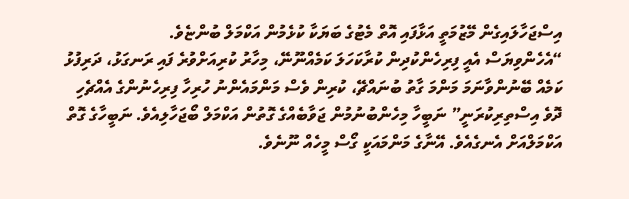އިސްޖަހާލައިގެން މޭޒުމަތީ އަޅާފައި އޮތް މެޓުގެ ބަޔަކާ ކުޅެމުން އަކްމަލް ބުންޏެވެ.
“އެހެންވިޔަސް އެއީ ފިރިހެންކުދިން ކުރާކަހަލަ ކަމެއްނޫނޭ، މިހާރު ކުރިއަށްވުރެ ފައި ރަނގަޅު، ދަރިފުޅު ކަމެއް ބޭނުންވާނަމަ މަންމަ ގާތު ބުނައްޗޭ، ކުރިން ވެސް މަންމައެންނު ހުރިހާ ފިރިހެނުންގެ އެއްޗެހި ދޮވެ އިސްތިރިކުރަނީ” ނަބީހާ މިހެންބުނުމުން ޖަވާބެއްގެ ގޮތުން އަކްމަލް ބޯޖަހާލިއެވެ. ނަބީހާގެ ގޮތް އަކްމަލްއަށް އެނގެއެވެ. އޭނާގެ މަންމައަކީ ގޯސް މީހެއް ނޫނެވެ.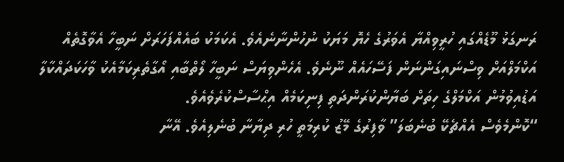ރަނގަޅު މޫޑެއްގައި ހުރީވިއްޔާ އެވަރުގެ ހެޔޮ މަޔަކު ނުހުންނާނެއެވެ. އެކަމަކު ބައެއްފަހަރަށް ނަބީހާ އެވާގޮތެއް އަކްމަލްއަށް ވިސްނައިގަންނަން ފަސޭހައެއް ނޫނެވެ. އެހެންވިޔަސް ނަބީހާ ލޯތްބާއި އޯގާތެރިކަމާއެކު ވާހަކަދައްކާލާ އަޑުއިވުމުން އަކްމަލްގެ ހިތަށް ބަޔާންކުރަންދަތި ފިނިކަމެއް އިޙްސާސްކުރެވެއެވެ.
“ކޮންމެވެސް އެއްޗެކޭ ބުނެބަލަ” ވާފިރުގެ މޭޒު ކުރިމަތީ ހުރި ދިޔާނާ ބުނެލިއެވެ. އޭނާ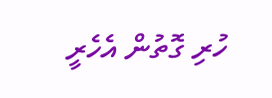ހުރި ގޮތުން އެހެރީ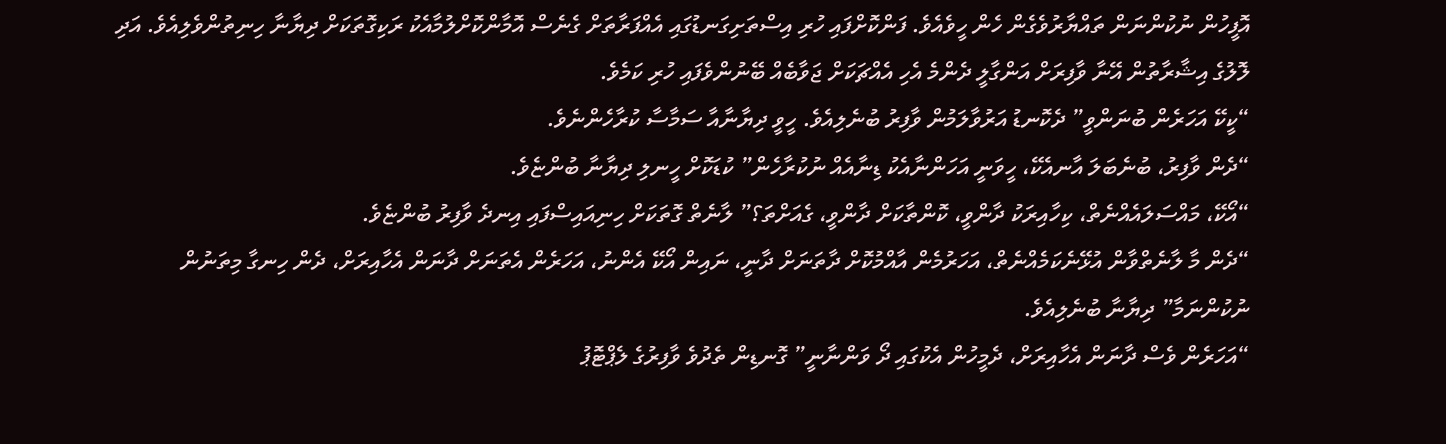އޮފީހުން ނުކުންނަން ތައްޔާރުވެގެން ހެން ހީވެއެވެ. ފަންކޮށްފައި ހުރި އިސްތަށިގަނޑުގައި އެއްފަރާތަށް ގެނެސް އޮމާންކޮށްލުމާއެކު ރަކިގޮތަކަށް ދިޔާނާ ހިނިތުންވެލިއެވެ. އަދި ލޮލުގެ އިޝާރާތުން އޭނާ ވާފިރަށް އަންގާލީ ދެންމެ އެހި އެއްޗަކަށް ޖަވާބެއް ބޭނުންވެފައި ހުރި ކަމެވެ.
“ކީކޭ އަހަރެން ބުނަންވީ” ދެކޮނޑު އަރުވާލަމުން ވާފިރު ބުނެލިއެވެ. ހީވީ ދިޔާނާއާ ސަމާސާ ކުރާހެންނެވެ.
“ދެން ވާފިރު، ބުނެބަލަ އާނއެކޭ، ހީވަނީ އަހަންނާއެކު ޑިނާއެއް ނުކުރާހެން” ކުޑަކޮށް ހީނލި ދިޔާނާ ބުންޏެވެ.
“އޯކޭ، މައްސަލައެއްނެތް، ކިހާއިރަކު ދާންވީ، ކޮންތާކަށް ދާންވީ، ގެއަށްތަ؟” ލާނެތް ގޮތަކަށް ހިނިއައިސްފައި އިނދެ ވާފިރު ބުންޏެވެ.
“ދެން މާ ލާނެތްވާން އުޅޭނެކަމެއްނެތް، އަހަރުމެން އާއްމުކޮށް ދާތަނަށް ދާނީ، ނައިން އޯކޭ އެންނު، އަހަރެން އެތަނަށް ދާނަން އެހާއިރަށް، ދެން ހިނގާ މިތަނުން ނުކުންނަމާ” ދިޔާނާ ބުނެލިއެވެ.
“އަހަރެން ވެސް ދާނަން އެހާއިރަށް، ދެމީހުން އެކުގައި ދޯ ވަންނާނީ” ގޮނޑިން ތެދުވެ ވާފިރުގެ ލެޕްޓޮޕު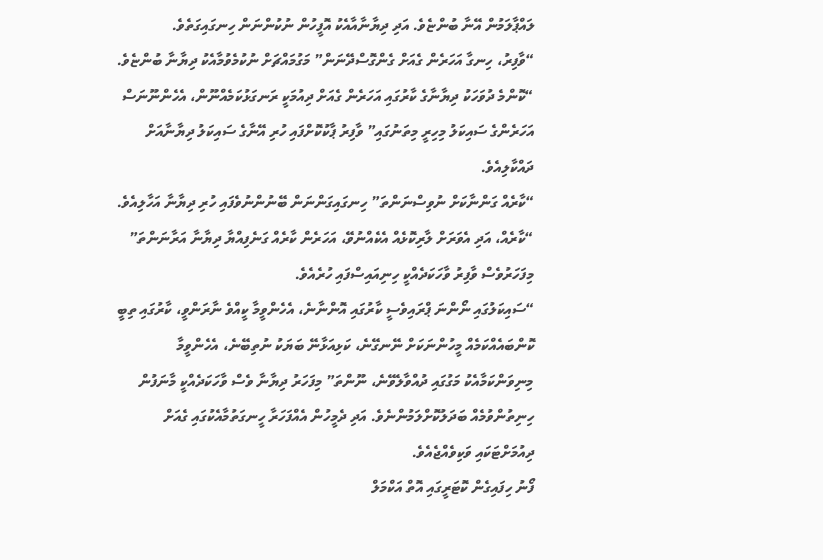ލައްޕާލަމުން އޭނާ ބުންޏެވެ. އަދި ދިޔާނާއާއެކު އޮފީހުން ނުކުންނަން ހިނގައިގަތެވެ.
“ވާފިރު، ހިނގާ އަހަރެން ގެއަށް ގެންގޮސްދޭނަން” މަގުމައްޗަށް ނުކުމެވުމާއެކު ދިޔާނާ ބުންޏެވެ.
“ކޮންމެ ދުވަހަކު ދިޔާނާގެ ކާރުގައި އަހަރެން ގެއަށް ދިއުމަކީ ރަނގަޅުކަމެއްނޫން، އެހެންނޫނަސް އަހަރެންގެ ސައިކަލު މިހިރީ މިތަނުގައި” ވާފިރު ޕާކުކޮށްފައި ހުރި އޭނާގެ ސައިކަލު ދިޔާނާއަށް ދައްކާލިއެވެ.
“ކާރެއް ގަންނާކަށް ނުވިސްނަންތަ” ހިނގައިގަންނަން ބޭނުންނުވެފައި ހުރި ދިޔާނާ އަހާލިއެވެ.
“ކާރެއް، އަދި އެވަރަށް ލާރިކޮޅެއް އެކެއްނުވޭ، އަހަރެން ކާރެއް ގަނެފިއްޔާ ދިޔާނާ އަރާނަންތަ” މިފަހަރުވެސް ވާފިރު ވާހަކަދެއްކީ ހިނިއައިސްފައި ހުރެއެވެ.
“ސައިކަލުގައި ނޯންނަ ޕްރައިވެސީ ކާރުގައި އޮންނާނެ، އެހެންވީމާ ކީއްވެ ނާރަންވީ، ކާރުގައި ތިބީ ކޮންބައެއްކަމެއް މީހުންނަކަށް ނޭނގޭނެ، ކަޅިއަޅާނޭ ބަޔަކު ނުތިބޭނެ، އެހެންވީމާ މިނިވަންކަމާއެކު މަގުގައި ދުއްވާލެވޭނެ، ނޫންތަ” މިފަހަރު ދިޔާނާ ވެސް ވާހަކަދެއްކީ މާނަފުން ހިނިތުންވުމެއް ބަދަލުކޮށްލަމުންނެވެ. އަދި ދެމީހުން އެއްފަހަރާ ހީނގަތުމާއެކުގައި ގެއަށް ދިއުމަށްޓަކައި ވަކިވެއްޖެއެވެ.
ފޯނު ހިފައިގެން ކޮޓަރީގައި އޮތް އަކްމަލް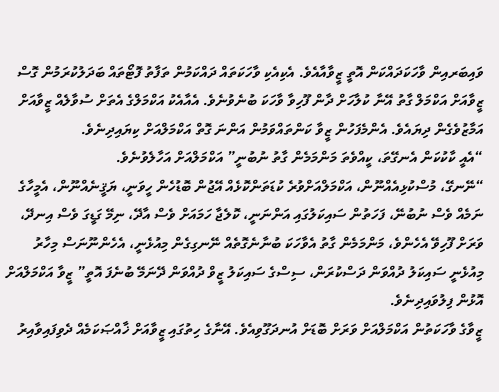ވައިބަރއިން ވާހަކަދައްކަން އޮތީ ޒީވާއާއެވެ. އެކިއެކި ވާހަކަތައް ދައްކަމުން ތަފާތު ފޮޓޯތައް ބަދަލުކުރަމުން ގޮސް ޒީވާއަށް އަކްމަލް ގާތު އޭނާ ކުލާހަށް ދާން ފޫހިވާ ވާހަކަ ބުނެވުނެވެ. އެއާއެކު އަކްމަލްގެ އެތަށް ސުވާލެއް ޒީވާއަށް އަމާޒުވެގެން ދިޔައެވެ. އެންމެފަހުން ޒީވާ ކަންތައްވަމުން އަންނަ ގޮތް އަކްމަލްއަށް ކިޔައިދިނެވެ.
“އެއީ ކާކުކަން އެނގޭތަ، ކީއްވެތަ މަންމަމެން ގާތު ނުބުނީ” އަކްމަލްއަށް އަހާލެވުނެވެ.
“ނޭނގޭ، މުސްކުޅިއެއްނޫން، އަކްމަލްއަށްވުރެ ކުޑަތަންކޮޅެއް އޭޖުން ބޮޑުހެން ހީވަނީ، ޔަޤީނެއްނޫން، އެމީހާގެ ނަމެއް ވެސް ނުބުނޭ، ފަހަތުން ސައިކަލުގައި އަންނަނީ، ކޮލެޖާ ހަމައަށް ވެސް އާދޭ، ނިމޭ ގަޑީގަ ވެސް އިނދޭ، ވަރަށް ފޫހިވޭ އެހެންވެ، މަންމަމެން ގާތު އެވާހަކަ ބުނާނެގޮތެއް ނޭނގިގެން މިއުޅެނީ، އެހެންނޫނަސް މިހާރު މިއުޅެނީ ސައިކަލު ދުއްވަން ދަސްކުރަން، ސިސްގެ ސައިކަލު ޒީވް ދުއްވަން ދޭނަމޭ ބުނެފަ އޮތީ” ޒީވާ އަކްމަލްއަށް އޮޅުން ފިލުވައިދިނެވެ.
ޒީވާގެ ވާހަކަތުން އަކްމަލްއަށް ވަރަށް ބޮޑަށް އުނދަގޫވިއެވެ. އޭނާގެ ހިތުގައި ޒީވާއަށް ޚާއްޞަކަމެއް ދެވިފައިވާއިރު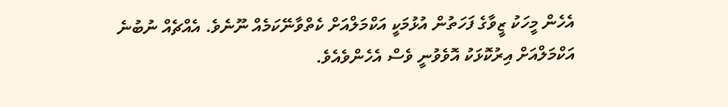އެހެން މީހަކު ޒީވާގެ ފަހަތުން އުޅުމަކީ އަކްމަލްއަށް ކެތްވާނޭކަމެއް ނޫނެވެ. އެއްޗެއް ނުބުނެ އަކްމަލްއަށް އިރުކޮޅަކު އޮވެވުނީ ވެސް އެހެންވެއެވެ.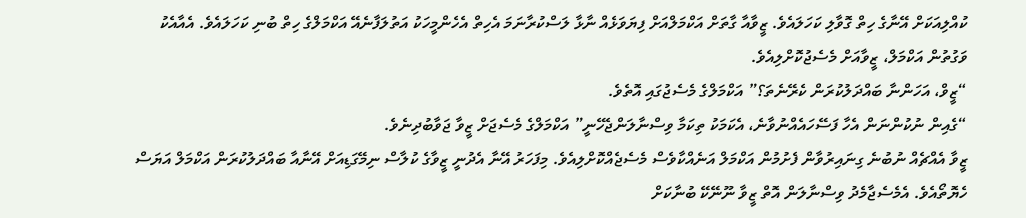ކުއްލިއަކަށް އޭނާގެ ހިތް ގޮވާލި ކަހަލައެވެ. ޒީވާއާ ގާތަށް އަކްމަލްއަށް ފިޔަވަޅެއް ނާޅާ ލަސްކުރާނަމަ އެހިތް އެހެންމީހަކު އަތުލަފާނެއޭ އަކްމަލްގެ ހިތް ބުނި ކަހަލައެވެ. އެއާއެކު ވަގުތުން އަކްމަލް، ޒީވާއަށް މެސެޖުކޮށްލިއެވެ.
“ޒީވް، އަހަންނާ ބައްދަލުކުރަން ކެރޭނެތަ؟” އަކްމަލްގެ މެސެޖުގައި އޮތެވެ.
“ގެއިން ނުކުންނަން އެހާ ފަސޭހައެއްނުވާނެ، އެކަމަކު ތިކަމާ ވިސްނާލަންޖެހޭނީ” އަކްމަލްގެ މެސެޖަށް ޒީވާ ޖަވާބުދިނެވެ.
ޒީވާ އެއްޗެއް ނުބުނެ ގިނައިރުވާން ފެށުމުން އަކްމަލް އަނެއްކާވެސް މެސެޖެއްކޮށްލިއެވެ. މިފަހަރު އޭނާ އެދުނީ ޒީވާގެ ކުލާސް ނިމޭގަޑިއަށް އޭނާއާ ބައްދަލުކުރަން އަކްމަލް އަޔަސް ހެޔޮތޯއެވެ. އެމެސެޖާމެދު ވިސްނާލަން އޮތް ޒީވާ ނޫނޭކޭ ބުނާކަށް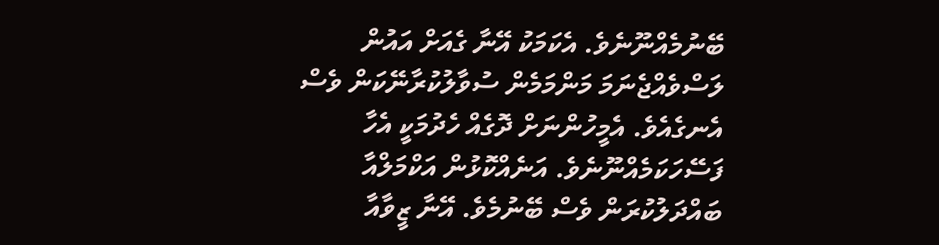ބޭނުމެއްނޫނެވެ. އެކަމަކު އޭނާ ގެއަށް އައުން ލަސްވެއްޖެނަމަ މަންމަމެން ސުވާލުކުރާނޭކަން ވެސް އެނގެއެވެ. އެމީހުންނަށް ދޮގެއް ހެދުމަކީ އެހާ ފަސޭހަކަމެއްނޫނެވެ. އަނެއްކޮޅުން އަކްމަލްއާ ބައްދަލުކުރަން ވެސް ބޭނުމެވެ. އޭނާ ޒީވާއާ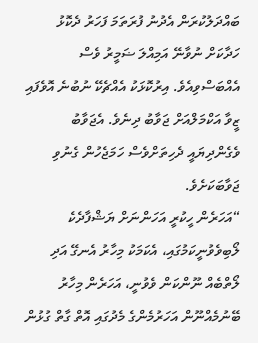ބައްދަލުކުރަން އެދުނު ފުރަތަމަ ފަހަރު ދެކޮޅު ހަދާކަށް ނުވާނޭ އަމިއްލަ ޟަމީރު ވެސް އެއްބަސްވިއެވެ. އިރުކޮޅަކު އެއްޗެކޭ ނުބުނެ އޮވެފައި ޒީވާ އަކްމަލްއަށް ޖަވާބު ދިނެވެ. އެޖަވާބު ވެގެންދިޔައީ ދެހިތަށްވެސް ހަމަޖެހުން ގެނުވި ޖަވާބަކަށެވެ.
“އަހަރެން ހީކުރީ އަހަންނަށް ޔަޝްފާދެކެ ލޯބިވެވުނީކަމުގައި، އެކަމަކު މިހާރު އެނގޭ އަދި ލޯތްބެއް ނޫންކަން ވެވުނީ، އަހަރެން މިހާރު ބޭނުމެއްނޫން އަހަރުމެންގެ މެދުގައި އޮތް ގާތް ގުޅުން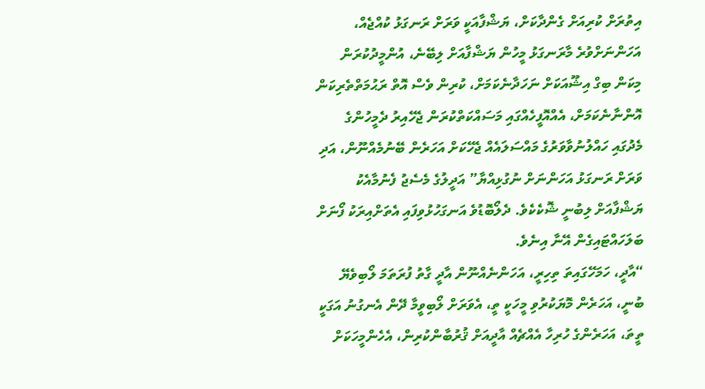އިތުރަށް ކުރިއަށް ގެންދާކަށް، ޔަޝްފާއަކީ ވަރަށް ރަނގަޅު ކުއްޖެއް، އަހަންނަށްވުރެ މާރަނގަޅު މީހުން ޔަޝްފާއަށް ލިބޭނެ، އުންމީދުކުރަން މިކަން ބިގް އިޝޫއަކަށް ނަހަދާނެކަމަށް، ކުރިން ވެސް އޮތް ރަޙުމަތްތެރިކަން އޮންނާނެކަމަށް، އެއްއޮފީހެއްގައި މަސައްކަތްކުރަން ޖެހޭއިރު ދެމީހުންގެ މެދުގައި ހައްލުނުވާވަރުގެ މައްސަލައެއް ޖެހޭކަށް އަހަރެން ބޭނުމެއްނޫން، އަދި ވަރަށް ރަނގަޅު އަހަންނަށް ނުގުޅިއްޔާ” އަދީލުގެ މެސެޖު ފެނުމާއެކު ޔަޝްފާއަށް ލިބުނީ ޝޮކެކެވެ. ދެލޯބޮޑުވެ އަނގަހުޅުވިފައި އެތަށްއިރަކު ފޯނަށް ބަލަހައްޓައިގެން އޭނާ އިނެވެ.
“އާދީ، ހަމަހޭގައިތަ ތިހިރީ، އަހަންނެއްނޫން އާދީ ގާތު ފުރަތަމަ ލޯބިވެޔޭ ބުނީ، އަހަރެން މޮޔަކުރުވި މީހަކީ ތީ، އެވަރަށް ލޯބިވީމާ ދޭން އެނގުނު އަގަކީ ތީތަ، އަހަރެންގެ ހުރިހާ އެއްޗެއް އާދީއަށް ޤުރުބާންކުރިން، އެހެންމީހަކަށް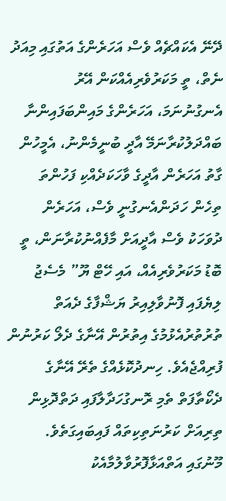ދޭނޭ އެކައްޗެއް ވެސް އަހަރެންގެ އަތުގައި މިއަދު ނެތް، ތީ މަކަރުވެރިއެއްކަން އޭރު އެނގުނުނަމަ، އަހަރެންގެ މައިންބަފައިންނާ ބައްދަލުކުރާނަމޭ އާދީ ބުނީމެންނު، އެމީހުން ގާތު އަހަރެން އާދީގެ ވާހަކަދެއްކި ފަހުންތަ ތިހެން ހަދަންއެނގުނީ ވެސް، އަހަރެން ދުވަހަކު ވެސް އާދީއަށް މާފެއްނުކުރާނަން، ތީ ބޮޑު މަކަރުވެރިއެއް، އައި ހޭޓް ޔޫ” މެސެޖު ލިޔެފައި ފޮނުވާލިއިރު ޔަޝްފާގެ ދެއަތް ތުރުތުރުއެޅުމުގެ އިތުރުން އޭނާގެ ދެލޯ ކަރުނުން ފުރިއްޖެއެވެ. ހިނދުކޮޅެއްގެ ތެރޭ އޭނާގެ ދެކޯތާފަތް ތެމި ރޮނގުހަދާލާފައި ދަތްދޮޅިން ތިރިއަށް ކަރުނަތިކިތައް ފައިބައިގަތެވެ. މޫނުގައި އަތްއަޅާފޮރުވާލުމާއެކު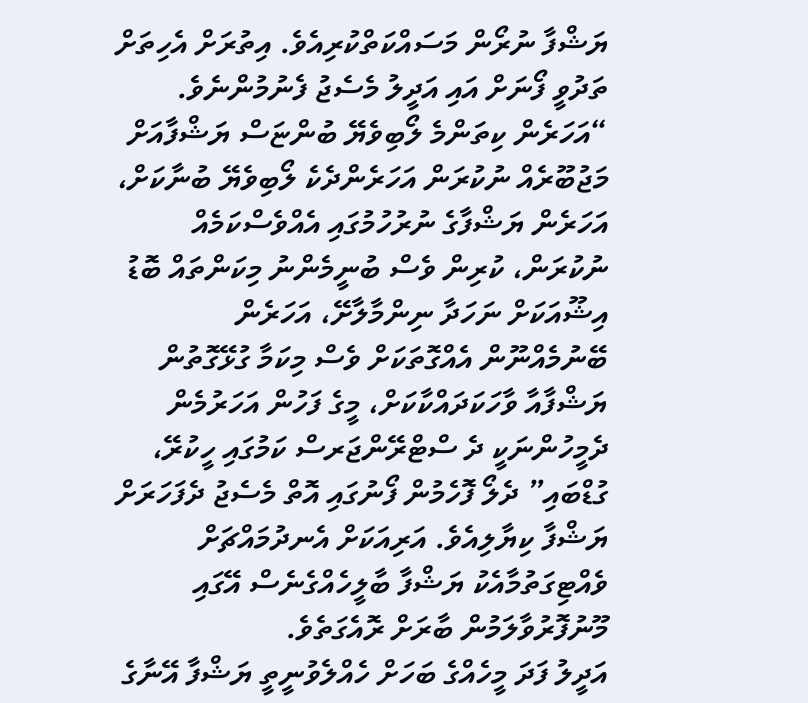ޔަޝްފާ ނުރޯން މަސައްކަތްކުރިއެވެ. އިތުރަށް އެހިތަށް ތަދުވީ ފޯނަށް އައި އަދީލު މެސެޖު ފެނުމުންނެވެ.
“އަހަރެން ކިތަންމެ ލޯބިވެޔޭ ބުންޏަސް ޔަޝްފާއަށް މަޖުބޫރެއް ނުކުރަން އަހަރެންދެކެ ލޯބިވެޔޭ ބުނާކަށް، އަހަރެން ޔަޝްފާގެ ނުރުހުމުގައި އެއްވެސްކަމެއް ނުކުރަން، ކުރިން ވެސް ބުނީމެންނު މިކަންތައް ބޮޑު އިޝޫއަކަށް ނަހަދާ ނިންމާލާށޭ، އަހަރެން ބޭނުމެއްނޫން އެއްގޮތަކަށް ވެސް މިކަމާ ގުޅޭގޮތުން ޔަޝްފާއާ ވާހަކަދައްކާކަށް، މީގެ ފަހުން އަހަރުމެން ދެމީހުންނަކީ ދެ ސްޓްރޭންޖަރސް ކަމުގައި ހީކުރޭ، ގުޑްބައި” ދެލޯ ފޮހެމުން ފޯނުގައި އޮތް މެސެޖު ދެފަހަރަށް ޔަޝްފާ ކިޔާލިއެވެ. އަރިއަކަށް އެނދުމައްޗަށް ވެއްޓިގަތުމާއެކު ޔަޝްފާ ބާލީހެއްގެނެސް އޭގައި މޫނުފޮރުވާލަމުން ބާރަށް ރޮއެގަތެވެ.
އަދީލު ފަދަ މީހެއްގެ ބަހަށް ހެއްލެވުނީތީ ޔަޝްފާ އޭނާގެ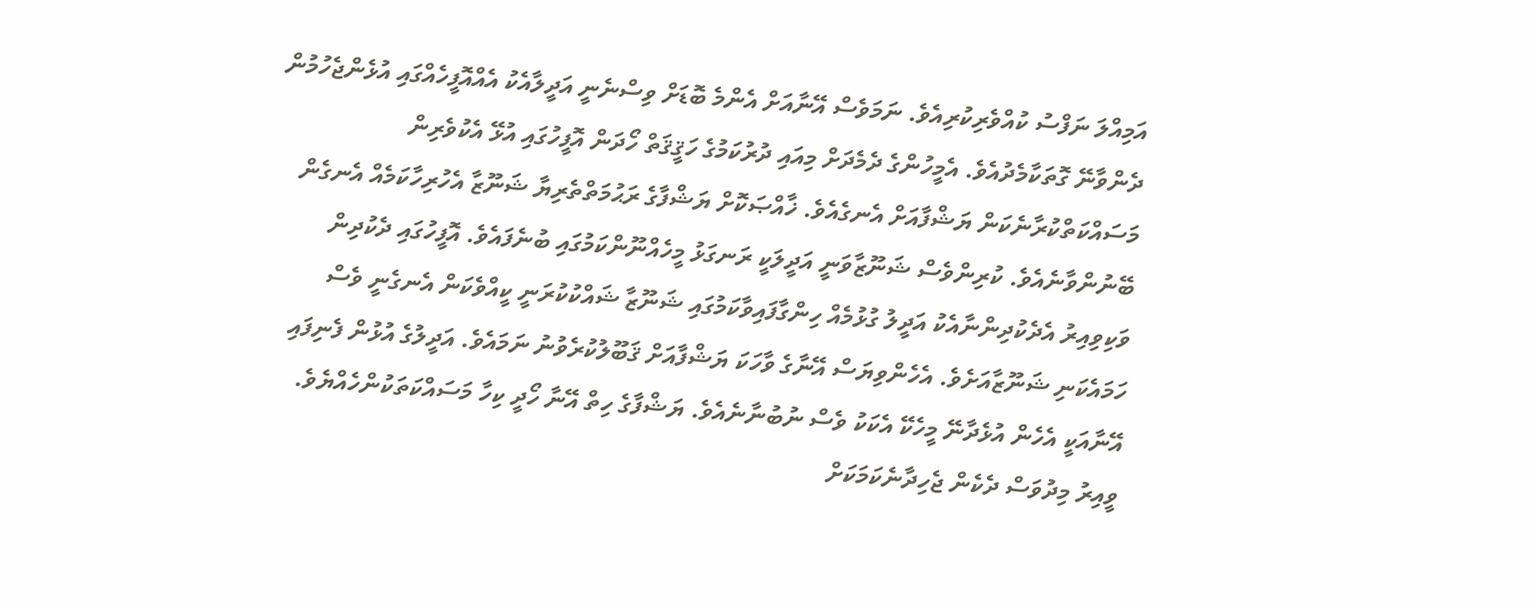އަމިއްލަ ނަފްސު ކުއްވެރިކުރިއެވެ. ނަމަވެސް އޭނާއަށް އެންމެ ބޮޑަށް ވިސްނެނީ އަދީލާއެކު އެއްއޮފީހެއްގައި އުޅެންޖެހުމުން ދެންވާނޭ ގޮތަކާމެދުއެވެ. އެމީހުންގެ ދެމެދަށް މިއައި ދުރުކަމުގެ ހަޤީޤަތް ހޯދަން އޮފީހުގައި އުޅޭ އެކުވެރިން މަސައްކަތްކުރާނެކަން ޔަޝްފާއަށް އެނގެއެވެ. ޚާއްޞަކޮށް ޔަޝްފާގެ ރަޙުމަތްތެރިޔާ ޝަނޫޒާ އެހުރިހާކަމެއް އެނގެން ބޭނުންވާނެއެވެ. ކުރިންވެސް ޝަނޫޒާވަނީ އަދީލަކީ ރަނގަޅު މީހެއްނޫންކަމުގައި ބުނެފައެވެ. އޮފީހުގައި ދެކުދިން ވަކިވިއިރު އެދެކުދިންނާއެކު އަދީލު ގުޅުމެއް ހިންގާފައިވާކަމުގައި ޝަނޫޒާ ޝައްކުކުރަނީ ކީއްވެކަން އެނގެނީ ވެސް ހަމައެކަނި ޝަނޫޒާއަށެވެ. އެހެންވިޔަސް އޭނާގެ ވާހަކަ ޔަޝްފާއަށް ޤަބޫލުކުރެވުނު ނަމައެވެ. އަދީލުގެ އުޅުން ފެނިފައި އޭނާއަކީ އެހެން އުޅެދާނޭ މީހެކޭ އެކަކު ވެސް ނުބުނާނެއެވެ. ޔަޝްފާގެ ހިތް އޭނާ ހޯދީ ކިހާ މަސައްކަތަކުންހެއްޔެވެ. ވީއިރު މިދުވަސް ދެކެން ޖެހިދާނެކަމަކަށް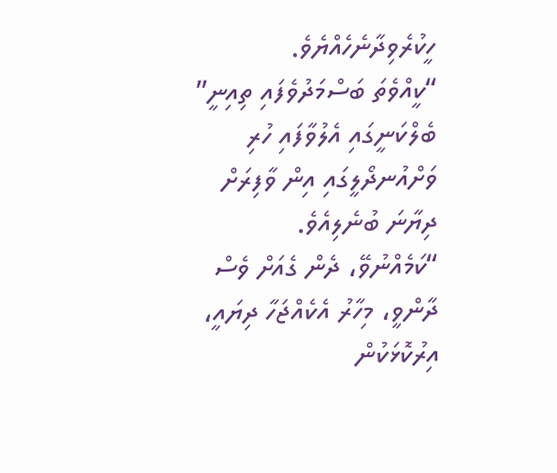ހީކުރެވިދާނެހެއްޔެވެ.
“ކީއްވެތަ ބަސްމަދުވެފައި ތިއިނީ” ބެލްކަނީގައި އެލުވާފައި ހުރި ވަށްއުނދޯލީގައި އިން ވާފިރަށް ދިޔާނަ ބުނެލިއެވެ.
“ކަމެއްނުވޭ، ދެން ގެއަށް ވެސް ދާންވީ، މިހާރު އެކެއްޖަހާ ދިޔައީ، އިރުކޮޅަކުން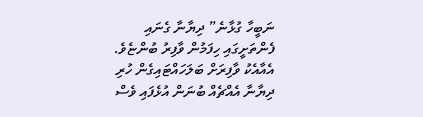ނަބީހާ ގުޅާނެ” ދިޔާނާ ގެނައި ފެންތަށީގައި ހިފަމުން ވާފިރު ބުންޏެވެ. އެއާއެކު ވާފިރަށް ބަލަހައްޓައިގެން ހުރި ދިޔާނާ އެއްޗެއް ބުނަން އުޅެފައި ވެސް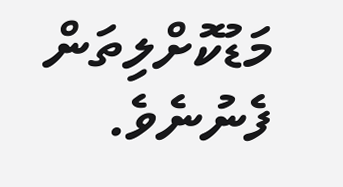މަޑުކޮށްލިތަން ފެނުނެވެ.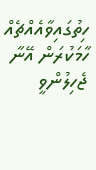ހިތުގައިވާއެއްޗެއް ހާމަކުރަން އޭނާ ޖެހިލުންވީ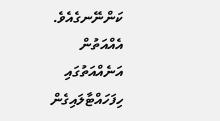ކަންނޭނގެއެވެ. އެއްއަތުން އަނެއްއަތުގައި ހިފަހައްޓާލައިގެން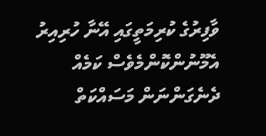ވާފިރުގެ ކުރިމަތީގައި އޭނާ ހުރިއިރު އެމޫނުންކޮންމެވެސް ކަމެއް ދެނެގަންނަން މަސައްކަތް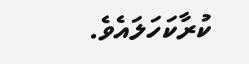ކުރާކަހަލައެވެ.